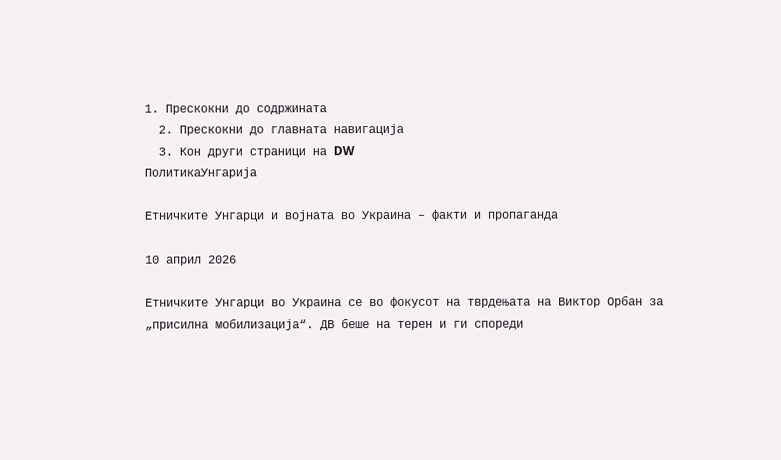1. Прескокни до содржината
  2. Прескокни до главната навигација
  3. Кон други страници на DW
ПолитикаУнгарија

Етничките Унгарци и војната во Украина – факти и пропаганда

10 април 2026

Етничките Унгарци во Украина се во фокусот на тврдењата на Виктор Орбан за „присилна мобилизација“. ДВ беше на терен и ги спореди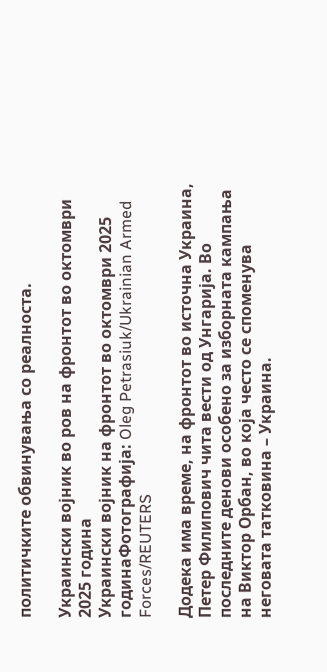политичките обвинувања со реалноста.

Украински војник во ров на фронтот во октомври 2025 година
Украински војник на фронтот во октомври 2025 годинаФотографија: Oleg Petrasiuk/Ukrainian Armed Forces/REUTERS

Додека има време, на фронтот во источна Украина, Петер Филипович чита вести од Унгарија. Во последните денови особено за изборната кампања на Виктор Орбан, во која често се споменува неговата татковина – Украина.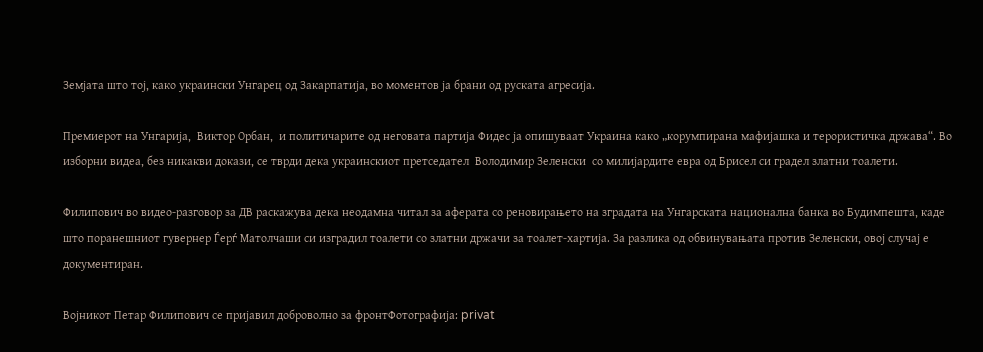Земјата што тој, како украински Унгарец од Закарпатија, во моментов ја брани од руската агресија.

Премиерот на Унгарија,  Виктор Орбан,  и политичарите од неговата партија Фидес ја опишуваат Украина како „корумпирана мафијашка и терористичка држава“. Во изборни видеа, без никакви докази, се тврди дека украинскиот претседател  Володимир Зеленски  со милијардите евра од Брисел си градел златни тоалети.

Филипович во видео-разговор за ДВ раскажува дека неодамна читал за аферата со реновирањето на зградата на Унгарската национална банка во Будимпешта, каде што поранешниот гувернер Ѓерѓ Матолчаши си изградил тоалети со златни држачи за тоалет-хартија. За разлика од обвинувањата против Зеленски, овој случај е документиран.

Војникот Петар Филипович се пријавил доброволно за фронтФотографија: privat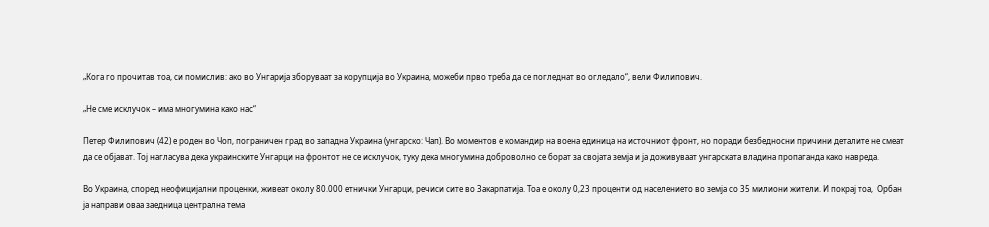„Кога го прочитав тоа, си помислив: ако во Унгарија зборуваат за корупција во Украина, можеби прво треба да се погледнат во огледало“, вели Филипович.

„Не сме исклучок – има многумина како нас“

Петер Филипович (42) е роден во Чоп, пограничен град во западна Украина (унгарско: Чап). Во моментов е командир на воена единица на источниот фронт, но поради безбедносни причини деталите не смеат да се објават. Тој нагласува дека украинските Унгарци на фронтот не се исклучок, туку дека многумина доброволно се борат за својата земја и ја доживуваат унгарската владина пропаганда како навреда.

Во Украина, според неофицијални проценки, живеат околу 80.000 етнички Унгарци, речиси сите во Закарпатија. Тоа е околу 0,23 проценти од населението во земја со 35 милиони жители. И покрај тоа,  Орбан ја направи оваа заедница централна тема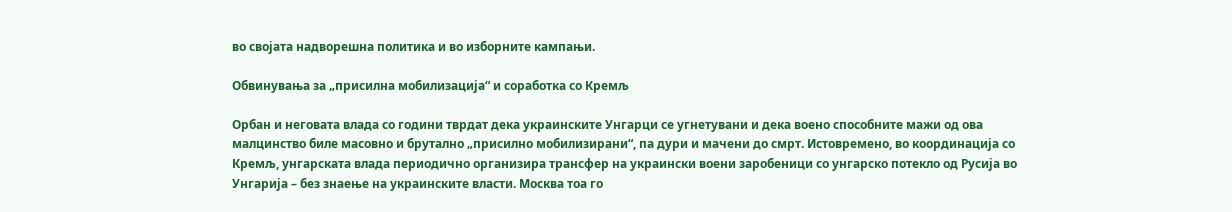во својата надворешна политика и во изборните кампањи.

Обвинувања за „присилна мобилизација“ и соработка со Кремљ

Орбан и неговата влада со години тврдат дека украинските Унгарци се угнетувани и дека воено способните мажи од ова малцинство биле масовно и брутално „присилно мобилизирани“, па дури и мачени до смрт. Истовремено, во координација со Кремљ, унгарската влада периодично организира трансфер на украински воени заробеници со унгарско потекло од Русија во Унгарија – без знаење на украинските власти. Москва тоа го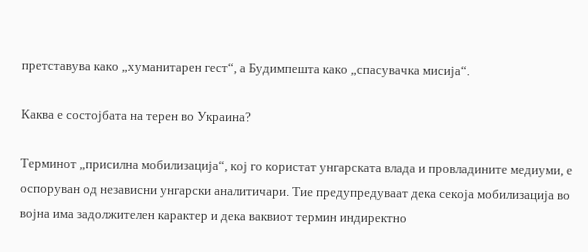претставува како „хуманитарен гест“, а Будимпешта како „спасувачка мисија“.

Каква е состојбата на терен во Украина?

Терминот „присилна мобилизација“, кој го користат унгарската влада и провладините медиуми, е оспоруван од независни унгарски аналитичари. Тие предупредуваат дека секоја мобилизација во војна има задолжителен карактер и дека ваквиот термин индиректно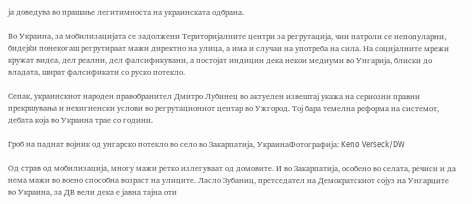ја доведува во прашање легитимноста на украинската одбрана.

Во Украина, за мобилизацијата се задолжени Територијалните центри за регрутација, чии патроли се непопуларни, бидејќи понекогаш регрутираат мажи директно на улица, а има и случаи на употреба на сила. На социјалните мрежи кружат видеа, дел реални, дел фалсификувани, а постојат индиции дека некои медиуми во Унгарија, блиски до владата, шират фалсификати со руско потекло.

Сепак, украинскиот народен правобранител Дмитро Лубинец во актуелен извештај укажа на сериозни правни прекршувања и нехигиенски услови во регрутациониот центар во Ужгород. Тој бара темелна реформа на системот, дебата која во Украинa трае со години.

Гроб на паднат војник од унгарско потекло во село во Закарпатија, УкраинаФотографија: Keno Verseck/DW

Од страв од мобилизација, многу мажи ретко излегуваат од домовите. И во Закарпатија, особено во селата, речиси и да нема мажи во воено способна возраст на улиците. Ласло Зубаниц, претседател на Демократскиот сојуз на Унгарците во Украина, за ДВ вели дека е јавна тајна оти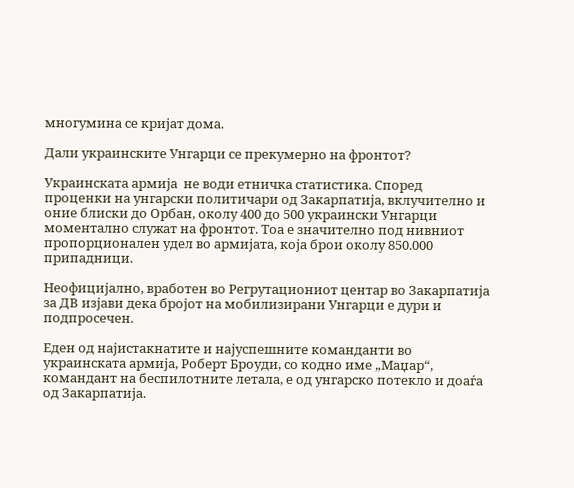многумина се кријат дома.

Дали украинските Унгарци се прекумерно на фронтот?

Украинската армија  не води етничка статистика. Според проценки на унгарски политичари од Закарпатија, вклучително и оние блиски до Орбан, околу 400 до 500 украински Унгарци моментално служат на фронтот. Тоа е значително под нивниот пропорционален удел во армијата, која брои околу 850.000 припадници.

Неофицијално, вработен во Регрутациониот центар во Закарпатија за ДВ изјави дека бројот на мобилизирани Унгарци е дури и подпросечен.

Еден од најистакнатите и најуспешните команданти во украинската армија, Роберт Броуди, со кодно име „Маџар“, командант на беспилотните летала, е од унгарско потекло и доаѓа од Закарпатија.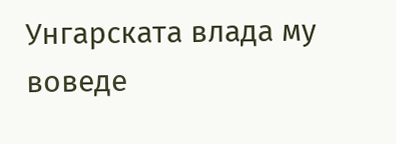Унгарската влада му воведе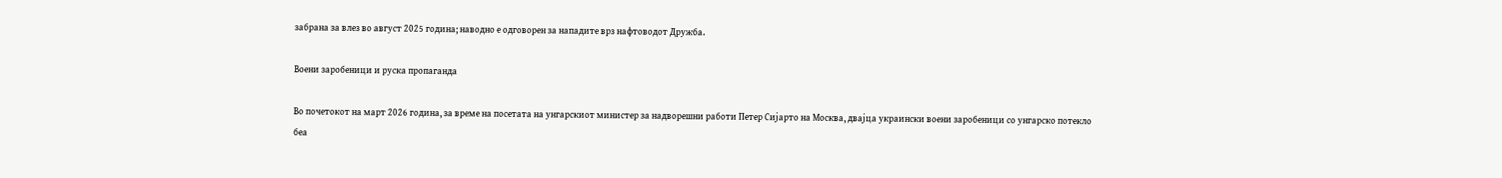забрана за влез во август 2025 година; наводно е одговорен за нападите врз нафтоводот Дружба.

Воени заробеници и руска пропаганда

Во почетокот на март 2026 година, за време на посетата на унгарскиот министер за надворешни работи Петер Сијарто на Москва, двајца украински воени заробеници со унгарско потекло беа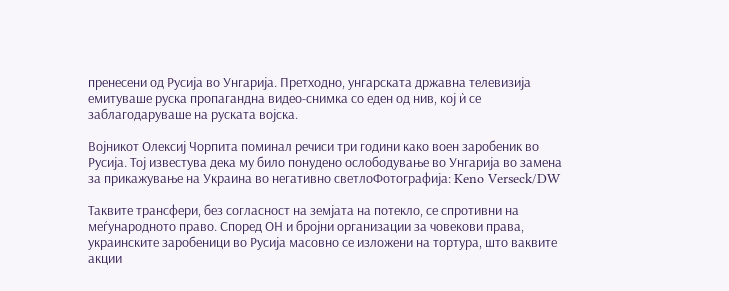пренесени од Русија во Унгарија. Претходно, унгарската државна телевизија емитуваше руска пропагандна видео-снимка со еден од нив, кој ѝ се заблагодаруваше на руската војска.

Војникот Олексиј Чорпита поминал речиси три години како воен заробеник во Русија. Тој известува дека му било понудено ослободување во Унгарија во замена за прикажување на Украина во негативно светлоФотографија: Keno Verseck/DW

Таквите трансфери, без согласност на земјата на потекло, се спротивни на меѓународното право. Според ОН и бројни организации за човекови права, украинските заробеници во Русија масовно се изложени на тортура, што ваквите акции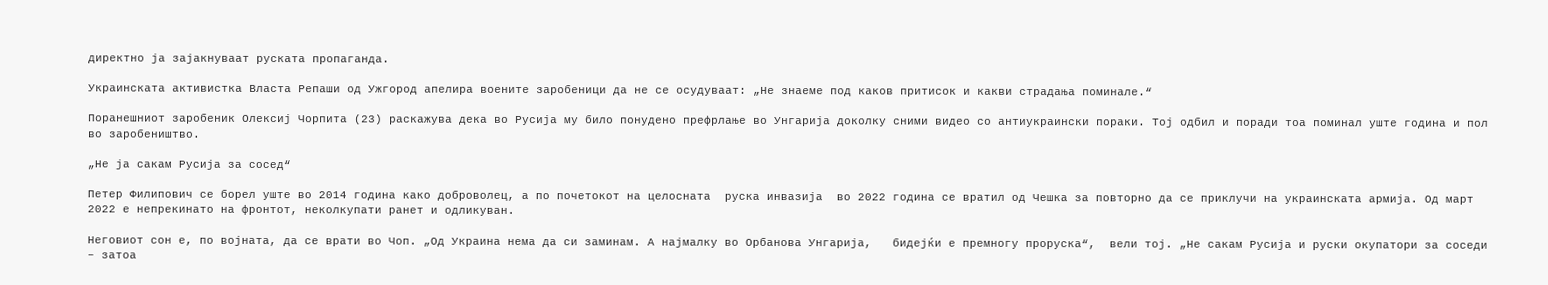директно ја зајакнуваат руската пропаганда.

Украинската активистка Власта Репаши од Ужгород апелира воените заробеници да не се осудуваат: „Не знаеме под каков притисок и какви страдања поминале.“

Поранешниот заробеник Олексиј Чорпита (23) раскажува дека во Русија му било понудено префрлање во Унгарија доколку сними видео со антиукраински пораки. Тој одбил и поради тоа поминал уште година и пол во заробеништво.

„Не ја сакам Русија за сосед“

Петер Филипович се борел уште во 2014 година како доброволец, а по почетокот на целосната  руска инвазија  во 2022 година се вратил од Чешка за повторно да се приклучи на украинската армија. Од март 2022 е непрекинато на фронтот, неколкупати ранет и одликуван.

Неговиот сон е, по војната, да се врати во Чоп. „Од Украина нема да си заминам. А најмалку во Орбанова Унгарија,   бидејќи е премногу проруска“,  вели тој. „Не сакам Русија и руски окупатори за соседи – затоа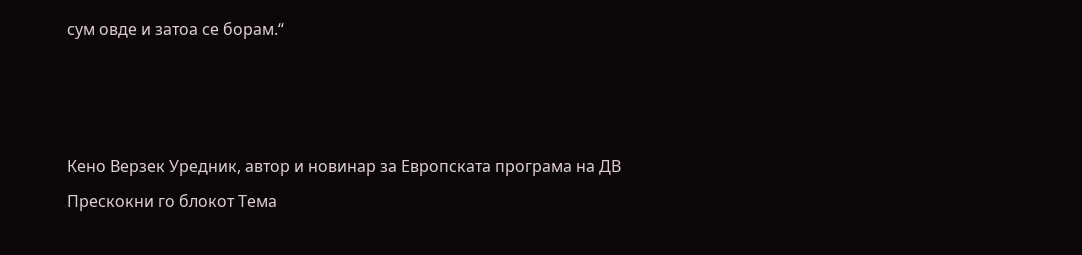сум овде и затоа се борам.“



Кено Верзек Уредник, автор и новинар за Европската програма на ДВ
Прескокни го блокот Тема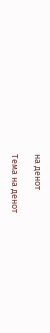на денот

Тема на денот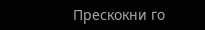Прескокни го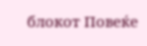блокот Повеќе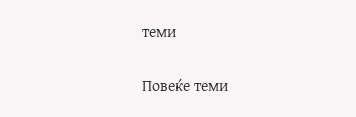теми

Повеќе теми